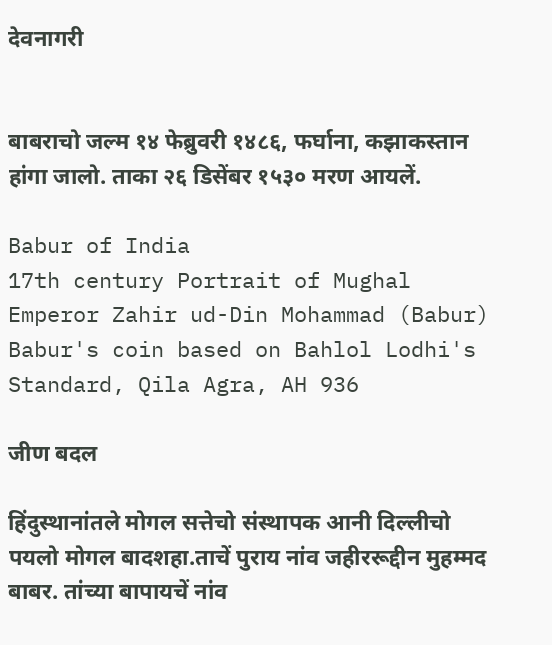देवनागरी


बाबराचो जल्म १४ फेब्रुवरी १४८६, फर्घाना, कझाकस्तान हांगा जालो. ताका २६ डिसेंबर १५३० मरण आयलें.

Babur of India
17th century Portrait of Mughal Emperor Zahir ud-Din Mohammad (Babur)
Babur's coin based on Bahlol Lodhi's Standard, Qila Agra, AH 936

जीण बदल

हिंदुस्थानांतले मोगल सत्तेचो संस्थापक आनी दिल्लीचो पयलो मोगल बादशहा.ताचें पुराय नांव जहीररूद्दीन मुहम्मद बाबर. तांच्या बापायचें नांव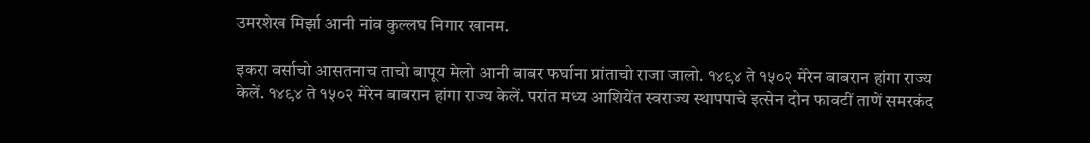उमरशेख मिर्झा आनी नांव कुल्लघ निगार खानम.

इकरा वर्साचो आसतनाच ताचो बापूय मेलो आनी बाबर फर्घाना प्रांताचो राजा जालो. १४९४ ते १५०२ मेरेन बाबरान हांगा राज्य केलें. १४९४ ते १५०२ मेरेन बाबरान हांगा राज्य केलें. परांत मध्य आशियेंत स्वराज्य स्थापपाचे इत्सेन दोन फावटीं ताणें समरकंद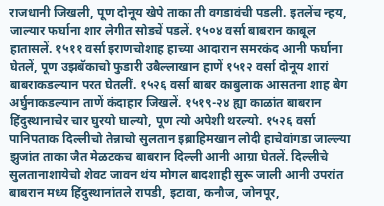राजधानी जिखली, पूण दोनूय खेपे ताका ती वगडावंची पडली. इतलेंच न्हय, जाल्यार फर्घाना शार लेगीत सोडचें पडलें. १५०४ वर्सा बाबरान काबूल हातासलें. १५११ वर्सा इराणचोशाह हाच्या आदारान समरकंद आनी फर्घाना घेतलें, पूण उझबॅकाचो फुडारी उबैल्लाखान हाणें १५१२ वर्सा दोनूय शारां बाबराकडल्यान परत घेतलीं. १५२६ वर्सा बाबर काबुलाक आसतना शाह बेग अर्घुनाकडल्यान ताणें कंदाहार जिखलें. १५१९-२४ ह्या काळांत बाबरान हिंदुस्थानाचेर चार घुरयो घाल्यो, पूण त्यो अपेशी थरल्यो. १५२६ वर्सा पानिपताक दिल्लीचो तेन्नाचो सुलतान इब्राहिमखान लोदी हाचेवांगडा जाल्ल्या झुजांत ताका जैत मेळटकच बाबरान दिल्ली आनी आग्रा घेतलें. दिल्लीचे सुलतानाशायेचो शेवट जावन थंय मोगल बादशाही सुरू जाली आनी उपरांत बाबरान मध्य हिंदुस्थानांतले रापडी, इटावा, कनौज, जोनपूर,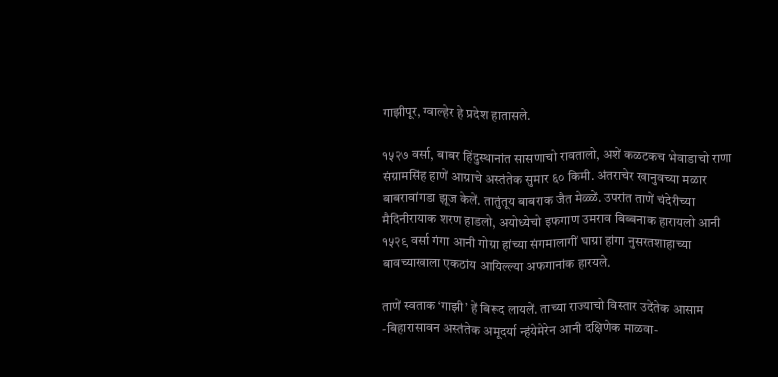गाझीपूर, ग्वाल्हेर हे प्रदेश हातासले.

१५२७ वर्सा, बाबर हिंदुस्थानांत सासणाचो रावतालो, अशें कळटकच भेवाडाचो राणा संग्रामसिंह हाणें आग्राचे अस्तंतेक सुमार ६० किमी. अंतराचेर खानुवच्या मळार बाबरावांगडा झूज केलें. तातुंतूय बाबराक जैत मेळ्ळें. उपरांत ताणें चंदेरीच्या मैदिनीरायाक शरण हाडलो, अयोध्येचो इफगाण उमराव बिब्बनाक हारायलो आनी १५२९ वर्सा गंगा आनी गोग्रा हांच्या संगमालागीं घाग्रा हांगा नुसरतशाहाच्या बावच्याखाला एकठांय आयिल्ल्या अफगानांक हारयले.

ताणें स्वताक ‘गाझी’ हें बिरूद लायलें. ताच्या राज्याचो विस्तार उदेंतेक आसाम -बिहारासावन अस्तंतेक अमूदर्या न्हंयेमेरेन आनी दक्षिणेक माळवा-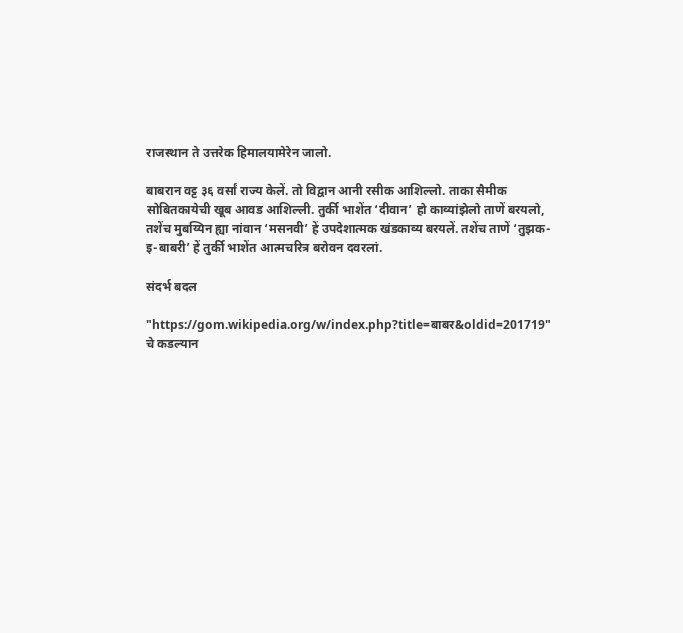राजस्थान ते उत्तरेक हिमालयामेरेन जालो.

बाबरान वट्ट ३६ वर्सां राज्य केलें. तो विद्वान आनी रसीक आशिल्लो. ताका सैमीक सोबितकायेची खूब आवड आशिल्ली. तुर्की भाशेंत ‘दीवान’ हो काव्यांझेलो ताणें बरयलो, तशेंच मुबय्यिन ह्या नांवान ‘मसनवी’ हें उपदेशात्मक खंडकाव्य बरयलें. तशेंच ताणें ‘तुझक-इ-बाबरी’ हें तुर्की भाशेंत आत्मचरित्र बरोवन दवरलां.

संदर्भ बदल

"https://gom.wikipedia.org/w/index.php?title=बाबर&oldid=201719" चे कडल्यान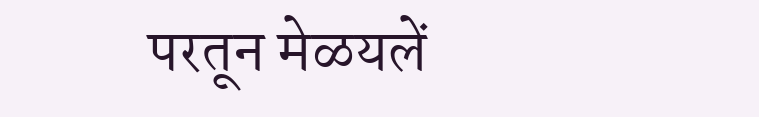परतून मेळयलें